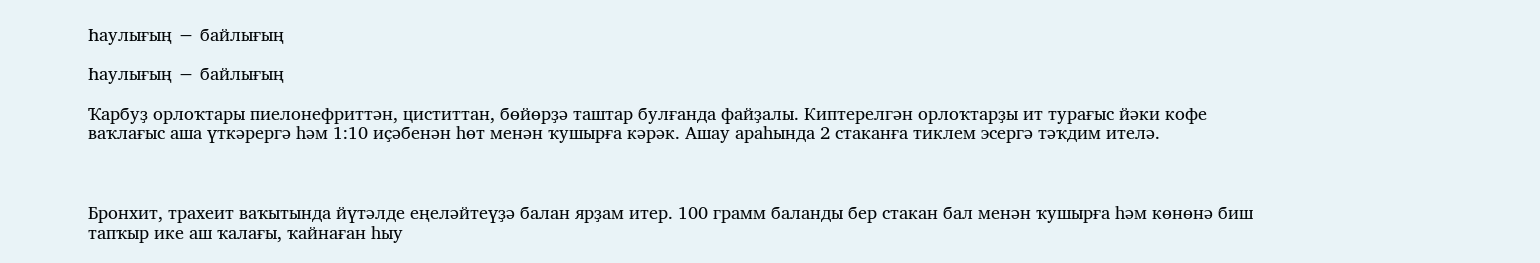Һаулығың − байлығың

Һаулығың − байлығың

Ҡарбуҙ орлоҡтары пиелонефриттән, циститтан, бөйөрҙә таштар булғанда файҙалы. Киптерелгән орлоҡтарҙы ит турағыс йәки кофе ваҡлағыс аша үткәрергә һәм 1:10 иҫәбенән һөт менән ҡушырға кәрәк. Ашау араһында 2 стаканға тиклем эсергә тәҡдим ителә.



Бронхит, трахеит ваҡытында йүтәлде еңеләйтеүҙә балан ярҙам итер. 100 грамм баланды бер стакан бал менән ҡушырға һәм көнөнә биш тапҡыр ике аш ҡалағы, ҡайнаған һыу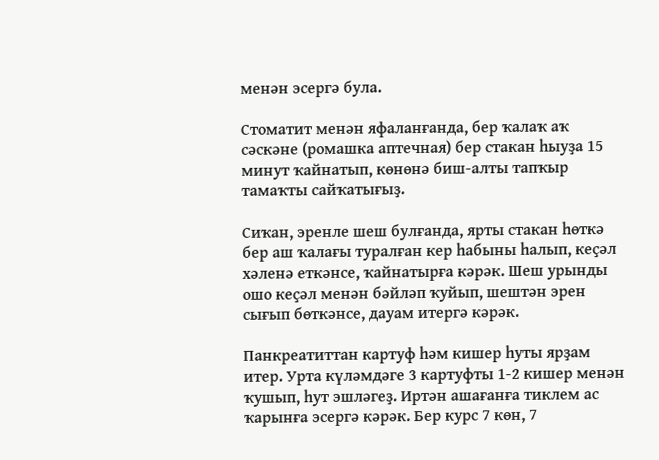менән эсергә була.

Стоматит менән яфаланғанда, бер ҡалаҡ аҡ сәскәне (ромашка аптечная) бер стакан һыуҙа 15 минут ҡайнатып, көнөнә биш-алты тапҡыр тамаҡты сайҡатығыҙ.

Сиҡан, эренле шеш булғанда, ярты стакан һөткә бер аш ҡалағы туралған кер һабыны һалып, кеҫәл хәленә еткәнсе, ҡайнатырға кәрәк. Шеш урынды ошо кеҫәл менән бәйләп ҡуйып, шештән эрен сығып бөткәнсе, дауам итергә кәрәк.

Панкреатиттан картуф һәм кишер һуты ярҙам итер. Урта күләмдәге 3 картуфты 1-2 кишер менән ҡушып, һут эшләгеҙ. Иртән ашағанға тиклем ас ҡарынға эсергә кәрәк. Бер курс 7 көн, 7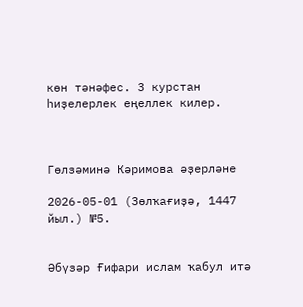көн тәнәфес. 3 курстан һиҙелерлек еңеллек килер.



Гөлзәминә Кәримова әҙерләне

2026-05-01 (Зөлҡағиҙә, 1447 йыл.) №5.


Әбүзәр Ғифари ислам ҡабул итә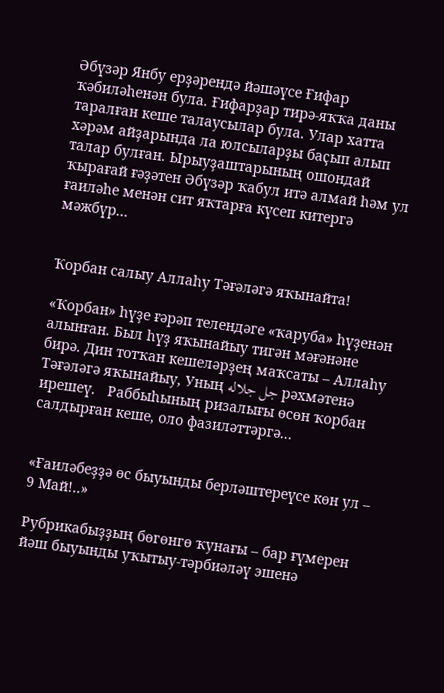Әбүзәр Янбу ерҙәрендә йәшәүсе Ғифар ҡәбиләһенән була. Ғифарҙар тирә-яҡҡа даны таралған кеше талаусылар була. Улар хатта хәрәм айҙарында ла юлсыларҙы баҫып алып талар булған. Ырыуҙаштарының ошондай ҡырағай ғәҙәтен Әбүзәр ҡабул итә алмай һәм ул ғаиләһе менән сит яҡтарға күсеп китергә мәжбүр...


Ҡорбан салыу Аллаһу Тәғәләгә яҡынайта!

«Ҡорбан» һүҙе ғәрәп телендәге «ҡаруба» һүҙенән алынған. Был һүҙ яҡынайыу тигән мәғәнәне бирә. Дин тотҡан кешеләрҙең маҡсаты – Аллаһу Тәғәләгә яҡынайыу, Уның جل جلاله рәхмәтенә ирешеү.   Раббыһының ризалығы өсөн ҡорбан салдырған кеше, оло фазиләттәргә...


«Ғаиләбеҙҙә өс быуынды берләштереүсе көн ул – 9 Май!..»

Рубрикабыҙҙың бөгөнгө ҡунағы – бар ғүмерен йәш быуынды уҡытыу-тәрбиәләү эшенә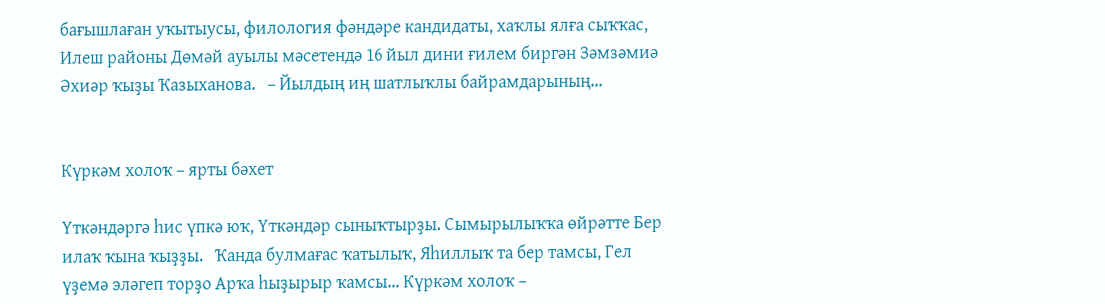бағышлаған уҡытыусы, филология фәндәре кандидаты, хаҡлы ялға сыҡҡас, Илеш районы Дөмәй ауылы мәсетендә 16 йыл дини ғилем биргән Зәмзәмиә Әхиәр ҡыҙы Ҡазыханова.   – Йылдың иң шатлыҡлы байрамдарының...


Күркәм холоҡ – ярты бәхет

Үткәндәргә һис үпкә юҡ, Үткәндәр сыныҡтырҙы. Сымырылыҡҡа өйрәтте Бер илаҡ ҡына ҡыҙҙы.   Ҡанда булмағас ҡатылыҡ, Яһиллыҡ та бер тамсы, Гел үҙемә эләгеп торҙо Арҡа һыҙырыр ҡамсы... Күркәм холоҡ –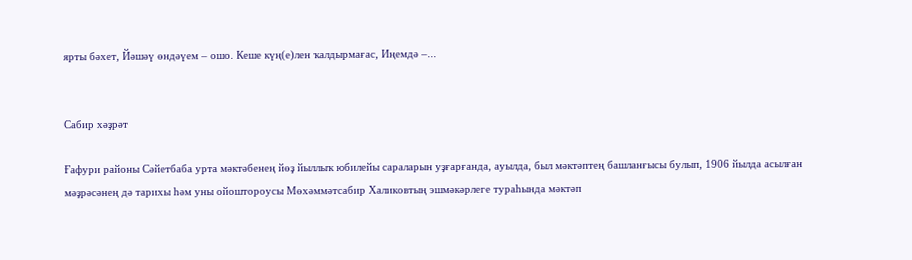ярты бәхет, Йәшәү өндәүем – ошо. Кеше күң(е)лен ҡалдырмағас, Иңемдә –...


Сабир хәҙрәт

Ғафури районы Сәйетбаба урта мәктәбенең йөҙ йыллыҡ юбилейы сараларын уҙғарғанда, ауылда, был мәктәптең башланғысы булып, 1906 йылда асылған мәҙрәсәнең дә тарихы һәм уны ойоштороусы Мөхәммәтсабир Халиковтың эшмәкәрлеге тураһында мәктәп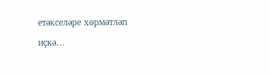етәкселәре хөрмәтләп иҫкә...